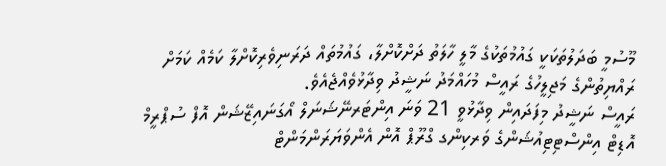މޫސުމީ ބަދަލުތަކަކީ ގައުމުތަކުގެ މާލީ ހާލަތު ދަށްކޮށްލާ، ގައުމުތައް ދަރަނިވެރިކޮށްލާ ކަމެއް ކަމަށް ރައްޔިތުންގެ މަޖިލީހުގެ ރައީސް މުހައްމަދު ނަޝީދު ވިދާޅުވެއްޖެއެވެ.
ރައީސް ނަޝީދު މިފަދައިން ވިދާޅުވީ 21 ވަނަ އިންޓަރނޭޝަނަލް އޯގަނައިޒޭޝަން އޮފް ސުޕްރީމް އޮޑިޓް އިންސްޓިޓިއުޝަންގެ ވަރކިންގ ގްރޫޕް އޮން އެންވަޔަރަންމަންޓް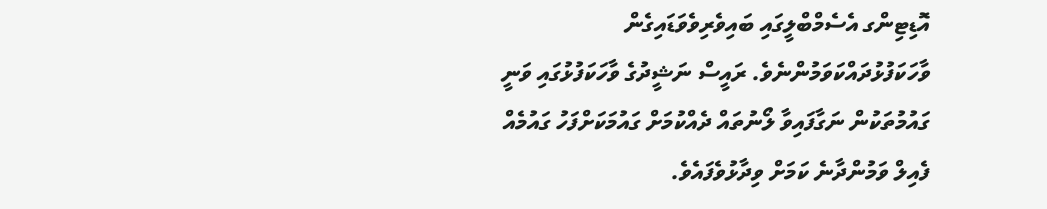އޮޑިޓިންގ އެސެމްބްލީގައި ބައިވެރިވެވަޑައިގެން ވާހަކަފުޅުދައްކަވަމުންނެވެ. ރައީސް ނަޝީދުގެ ވާހަކަފުޅުގައި ވަނީ ގައުމުތަކުން ނަގާފައިވާ ލޯނުތައް ދެއްކުމަށް ގައުމަކަށްފަހު ގައުމެއް ފެއިލް ވަމުންދާނެ ކަމަށް ވިދާޅުވެފައެވެ.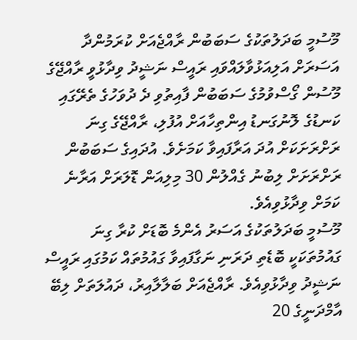މޫސުމީ ބަދަލުތަކުގެ ސަބަބުން ރާއްޖެއަށް ކުރަމުންދާ އަސަރަށް އަލިއަޅުވާލައްވައި ރައީސް ނަޝީދު ވިދާޅުވީ ރާއްޖޭގެ މޫސުން ގޯސްވުމުގެ ސަބަބުން ފާއިތުވި ދެ ދުވަހުގެ ތެރޭގައި ކަނޑުގެ ލޮނުގަނޑު އިންތިހާއަށް އުފުލި، ރާއްޖޭގެ ގިނަ ރަށްރަށަކަށް އުދަ އަރާފައިވާ ކަމަށެވެ. އުދައިގެ ސަބަބުން ރަށްރަށަށް ލިބުނު ގެއްލުން 30 މިލިއަން ޑޮލަރަށް އަރާނެ ކަމަށް ވިދާޅުވިއެވެ.
މޫސުމީ ބަދަލުތަކުގެ އަސަރު އެންމެ ބޮޑަށް ކުރާ ގިނަ ގައުމުތަކަކީ ބޮޑެތި ދަރަނި ނަގާފައިވާ ގައުމުތައް ކަމުގައި ރައީސް ނަޝީދު ވިދާޅުވިއެވެ. ރާއްޖެއަށް ބަލާލާއިރު، ދައުލަތަށް ލިބޭ އާމްދަނީގެ 20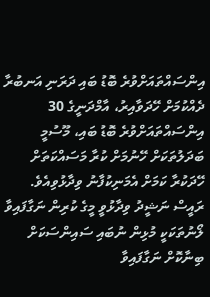އިންސައްތައަށްވުރެ ބޮޑު ބައި ދަރަނި އަނބުރާ ދެއްކުމަށް ހޭދަވާއިރު، އާމްދަނީގެ 30 އިންސައްތައަށްވުރެ ބޮޑު ބައި، މޫސުމީ ބަދަލުތަކަށް ހޭނުމަށް ކުރާ މަސައްކަތަށް ހޭދަކުރާ ކަމަށް އެމަނިކުފާނު ވިދާޅުވިއެވެ.
ރައީސް ނަޝީދު ވިދާޅުވީ މީގެ ކުރިން ނަގާފައިވާ ލޯނުތަކަކީ މުޅިން ނުބައި ސައިންސަކަށް ބިނާކޮށް ނަގާފައިވާ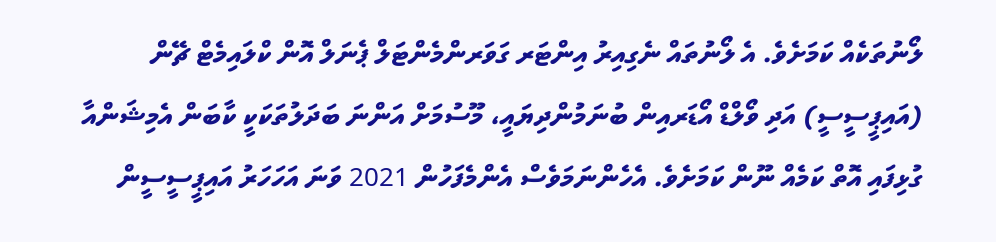ލޯނުތަކެއް ކަމަށެވެ. އެ ލޯނުތައް ނެގިއިރު އިންޓަރ ގަވަރންމެންޓަލް ޕެނަލް އޮން ކްލައިމެޓް ޗޭން (އައިޕީސީސީ) އަދި ވޯލްޑް އޯޑަރއިން ބުނަމުންދިޔައީ، މޫސުމަށް އަންނަ ބަދަލުތަކަކީ ކާބަން އެމިޝަންއާ ގުޅިފައި އޮތް ކަމެއް ނޫން ކަމަށެވެ. އެހެންނަމަވެސް އެންމެފަހުން 2021 ވަނަ އަހަހަރު އައިޕީސީސީން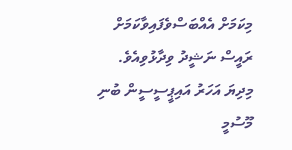މިކަމަށް އެއްބަސްވެފައިވާކަމަށް ރައީސް ނަޝީދު ވިދާޅުވިއެވެ.
މިދިޔަ އަހަރު އައިޕީސީސީން ބުނި މޫސުމީ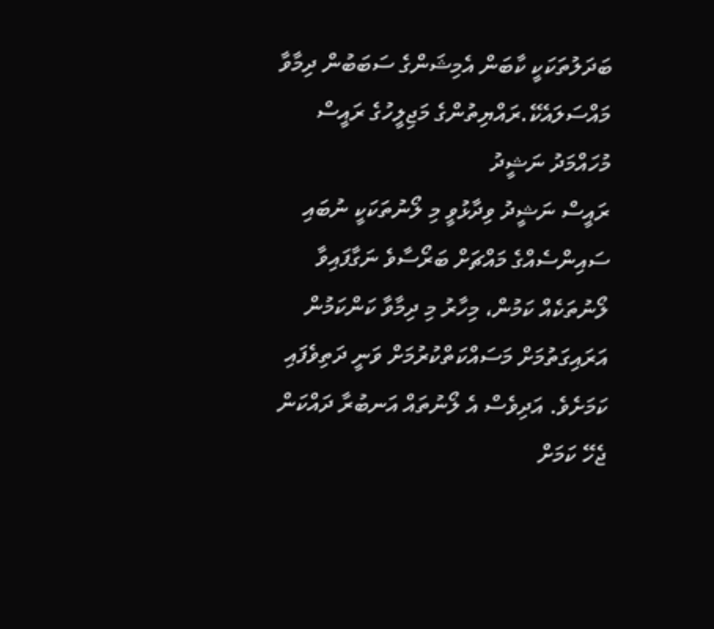ބަދަލުތަކަކީ ކާބަން އެމިޝަންގެ ސަބަބުން ދިމާވާ މައްސަލައެކޭ.ރައްޔިތުންގެ މަޖިލީހުގެ ރައީސް މުހައްމަދު ނަޝީދު
ރައީސް ނަޝީދު ވިދާޅުވީ މި ލޯނުތަކަކީ ނުބައި ސައިންސެއްގެ މައްޗަށް ބަރޯސާވެ ނަގާފައިވާ ލޯނުތަކެއް ކަމުން، މިހާރު މި ދިމާވާ ކަންކަމުން އަރައިގަތުމަށް މަސައްކަތްކުރުމަށް ވަނީ ދަތިވެފައި ކަމަށެވެ. އަދިވެސް އެ ލޯނުތައް އަނބުރާ ދައްކަން ޖެހޭ ކަމަށް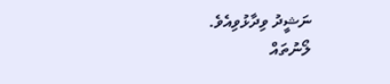ނަޝީދު ވިދާޅުވިއެވެ.
ލޯނުތައް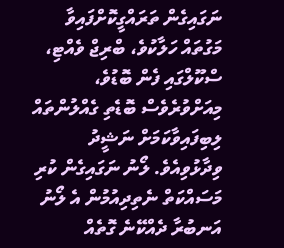ނަގައިގެން ތަރައްގީކޮށްފައިވާ މަގުތައް ހަލާކުވެ، ބްރިޖް ވެއްޓި، ސްކޫލްގައި ފެން ބޮޑުވެ، މިއަށްވުރެވެސް ބޮޑެތި ގެއްލުންތައް ލިބިފައިވާކަމަށް ނަޝީދު ވިދާޅުވިއެވެ. ލޯނު ނަގައިގެން ކުރި މަސައްކަތް ނެތިދިއުމުން އެ ލޯނު އަނބުރާ ދެއްކޭނެ ގޮތެއް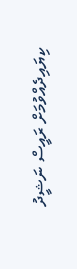ކިޔައިދެއްވުމަށް ރައީސް ނަޝީދު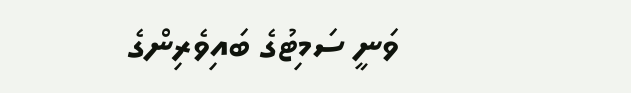ވަނީ ސަމިޓުގެ ބައިވެރިންގެ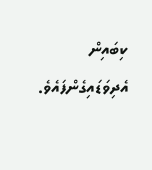ކިބައިން އެދިވަޑައިގެންފައެވެ.